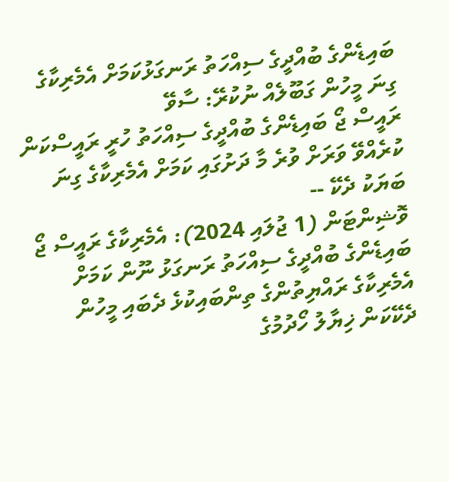ބައިޑެންގެ ބުއްދީގެ ސިއްހަތު ރަނގަޅުކަމަށް އެމެރިކާގެ ގިނަ މީހުން ގަބޫލެއް ނުކުރޭ: ސާވޭ
ރައީސް ޖޯ ބައިޑެންގެ ބުއްދީގެ ސިއްހަތު ހުރީ ރައީސްކަން ކުރެއްވޭ ވަރަށް ވުރެ މާ ދަށުގައި ކަމަށް އެމެރިކާގެ ގިނަ ބަޔަކު ދެކޭ --
ވޮޝިންޓަން (1 ޖުލައި 2024): އެމެރިކާގެ ރައީސް ޖޯ ބައިޑެންގެ ބުއްދީގެ ސިއްހަތު ރަނގަޅު ނޫން ކަމަށް އެމެރިކާގެ ރައްޔިތުންގެ ތިންބައިކުޅެ ދެބައި މީހުން ދެކޭކަން ޚިޔާލު ހޯދުމުގެ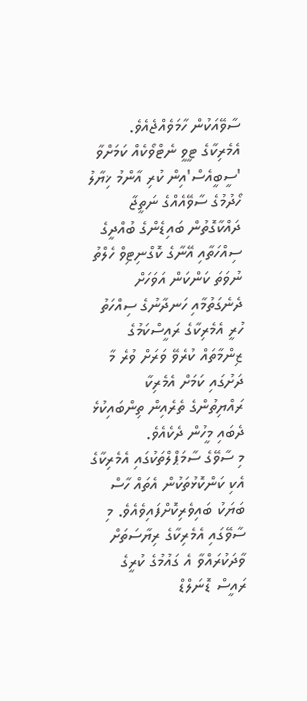ސާވޭއަކުން ހާމަވެއްޖެއެވެ.
އެމެރިކާގެ ޓީވީ ނެޓްވޯކެއް ކަމަށްވާ 'ސީބީއެސް'އިން ކުރި އާންމު ޚިޔާލު ހޯދުމުގެ ސާވޭއެއްގެ ނަތީޖާ ދައްކާގޮތުން ބައިޑެންގެ ބުއްދީގެ ސިއްހަތާއި އޭނާގެ ކޮގްނިޓިވް ހެލްތު ނުވަތަ ކަންކަން އަވަހަށް ދެނެގަތުމާއި ހަނދާނުގެ ސިއްހަތު ހުރީ އެމެރިކާގެ ރައީސްކަމުގެ ޒިންމާތައް ކުރެވޭ ވަރަށް ވުރެ މާ ދަށުގައި ކަމަށް އެމެރިކާ ރައްޔިތުންގެ ތެރެއިން ތިންބައިކުޅެ ދެބައި މީހުން ދެކެއެވެ.
މި ސާވޭގެ ސާމަޕްލްތަކުގައި އެމެރިކާގެ އެކި ކަންކޮޅުތަކުން އެތައް ހާސް ބަޔަކު ބައިވެރިކޮށްފައިވެއެވެ. މި ސާވޭގައި އެމެރިކާގެ ރިޔާސަތަށް ވާދަކުރައްވާ އެ ގައުމުގެ ކުރީގެ ރައީސް ޑޮނަލްޑް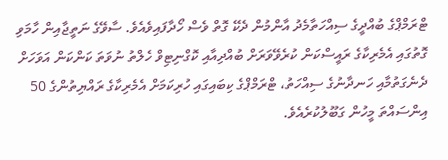ޓްރަމްޕްގެ ބުއްދީގެ ސިއްހަތާމެދު އާންމުން ދެކޭ ގޮތް ވެސް ހޯދާފައިވެއެވެ. ސާވޭގެ ނަތީޖާއިން ހާމަވި ގޮތުގައި އެމެރިކާގެ ރައީސްކަން ކުރެވޭވަރަށް ބުއްދިއާއި ކޮގްނިޓިވް ހެލްތު ނުވަތަ ކަންކަން އަވަހަށް ދެނެގަތުމާއި ހަނދާނުގެ ސިއްހަތު، ޓްރަމްޕްގެ ކިބައިގައި ހުރިކަމަށް އެމެރިކާގެ ރައްޔިތުންގެ 50 އިންސައްތަ މީހުން ގަބޫލުކުރެއެވެ.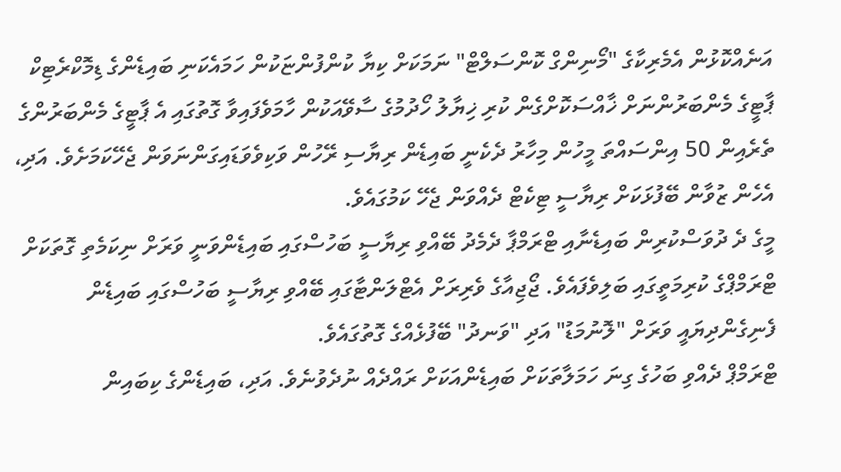އަނެއްކޮޅުން އެމެރިކާގެ "މޯނިންގް ކޮންސަލްޓް" ނަމަކަށް ކިޔާ ކުންފުންޏަކުން ހަމައެކަނި ބައިޑެންގެ ޑިމޮކްރެޓިކް ޕާޓީގެ މެންބަރުންނަށް ޚާއްސަކޮށްގެން ކުރި ޚިޔާލު ހޯދުމުގެ ސާވޭއަކުން ހާމަވެފައިވާ ގޮތުގައި އެ ޕާޓީގެ މެންބަރުންގެ ތެރެއިން 50 އިންސައްތަ މީހުން މިހާރު ދެކެނީ ބައިޑެން ރިޔާސި ރޭހުން ވަކިވެވަޑައިގަންނަވަން ޖެހޭކަމަށެވެ. އަދި، އެހެން ޒުވާން ބޭފުޅަކަށް ރިޔާސީ ޓިކެޓް ދެއްވަން ޖެހޭ ކަމުގައެވެ.
މީގެ ދެ ދުވަސްކުރިން ބައިޑެނާއި ޓްރަމްޕާ ދެމެދު ބޭއްވި ރިޔާސީ ބަހުސްގައި ބައިޑެންވަނީ ވަރަށް ނިކަމެތި ގޮތަކަށް ޓްރަމްޕްގެ ކުރިމަތީގައި ބަލިވެފައެވެ. ޖޯޖިއާގެ ވެރިރަށް އެޓްލަންޓާގައި ބޭއްވި ރިޔާސީ ބަހުސްގައި ބައިޑެން ފެނިގެންދިޔައީ ވަރަށް "ލޮނުމަޑު" އަދި "ވަނދު" ބޭފުޅެއްގެ ގޮތުގައެވެ.
ޓްރަމްޕް ދެއްވި ބަހުގެ ގިނަ ހަމަލާތަކަށް ބައިޑެންއަކަށް ރައްދެއް ނުދެވުނެވެ. އަދި، ބައިޑެންގެ ކިބައިން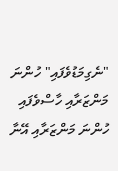"ނެގިމަޑުވެފައި" ހުންނަ މަންޒަރާއި ހާސްވެފައި ހުންނަ މަންޒަރާއި އޭނާ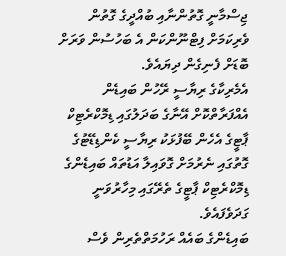ޖިސްމާނީ ގޮތުންނާއި ބުއްދީގެ ގޮތުން ވެރިކަމަށް ފިޓްނޫންކަން އެ ބަހުސުން ވަރަށް ބޮޑަށް ފެނިގެން ދިޔައެވެ.
އެމެރިކާގެ ރިޔާސީ ރޭހުން ބައިޑެން އެއްފަރާތްކޮށް އޭނާގެ ބަދަލުގައި ޑިމޮކްރެޓިކް ޕާޓީގެ އެހެން ބޭފުޅަކު ރިޔާސީ ކެންޑިޑޭޓުގެ ގޮތުގައި ނެރުމަށް ގޮވައިލާ އަޑުތައް ބައިޑެންގެ ޑިމޮކްރެޓިކް ޕާޓީގެ ތެރޭގައި މިހާރުވަނީ ގަދަވެފައެވެ.
ބައިޑެންގެ ބައެއް ރަހުމަތްތެރިން ވެސް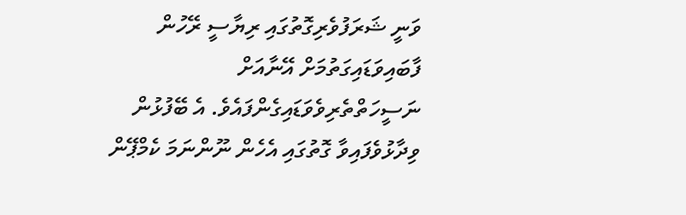ވަނީ ޝަރަފުވެރިގޮތުގައި ރިޔާސީ ރޭހުން ފާބައިވަޑައިގަތުމަށް އޭނާއަށް ނަސީހަތްތެރިވެވަޑައިގެންފައެވެ. އެ ބޭފުޅުން ވިދާޅުވެފައިވާ ގޮތުގައި އެހެން ނޫންނަމަ ކެމްޕޭން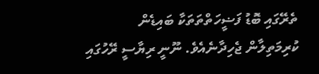ތެރޭގައި ބޮޑު ފަޟީހަތްތަތަކާ ބައިޑެން ކުރިމަތިލާން ޖެހިދާނެއެވެ. ނޫނީ ރިޔާސީ ރޭހުގައި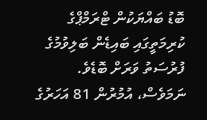ބޮޑު ބައްޔަކުން ޓްރަމްޕްގެ ކުރިމަތީގައި ބައިޑެން ބަލިވުމުގެ ފުރުސަތު ވަރަށް ބޮޑެވެ.
ނަމަވެސް، އުމުރުން 81 އަހަރުގެ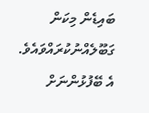ބައިޑެން މިކަން ގަބޫލެއްނުކުރައްވައެވެ. އެ ބޭފުޅުންނަށް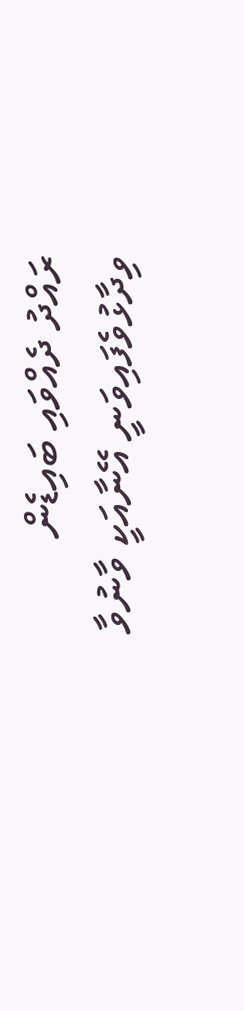ރައްދު ދެއްވައި ބައިޑެން ވިދާޅުވެފައިވަނީ އޭނާއަކީ ވާނުވާ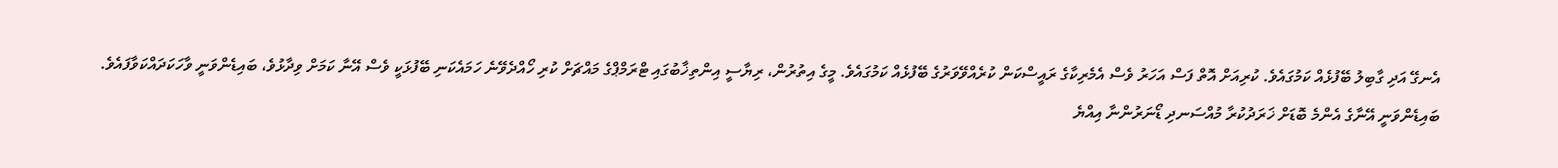އެނގޭ އަދި ގާބިލު ބޭފުޅެއް ކަމުގައެވެ. ކުރިއަށް އޮތް ފަސް އަހަރު ވެސް އެމެރިކާގެ ރައީސްކަން ކުރެއްވޭވަރުގެ ބޭފުޅެއް ކަމުގައެވެ. މީގެ އިތުރުން، ރިޔާސީ އިންތިޚާބުގައި ޓްރަމްޕްގެ މައްޗަށް ކުރި ހޯއްދެވޭނެ ހަމައެކަނި ބޭފުޅަކީ ވެސް އޭނާ ކަމަށް ވިދާޅުވެ، ބައިޑެންވަނީ ވާހަކަދައްކަވާފައެވެ.
ބައިޑެންވަނީ އޭނާގެ އެންމެ ބޮޑަށް ޚަރަދުކުރާ މުއްސަނދި ޑޯނަރުންނާ އިއްޔެ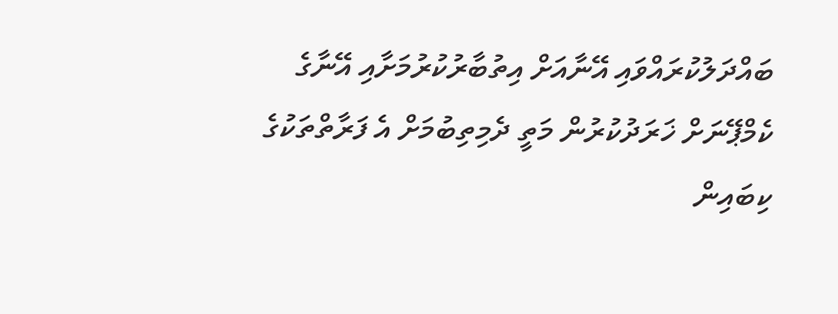ބައްދަލުކުރައްވައި އޭނާއަށް އިތުބާރުކުރުމަށާއި އޭނާގެ ކެމްޕޭނަށް ޚަރަދުކުރުން މަތީ ދެމިތިބުމަށް އެ ފަރާތްތަކުގެ ކިބައިން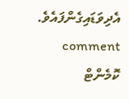އެދިވަޑައިގެންފައެވެ.
comment ކޮމެންޓް